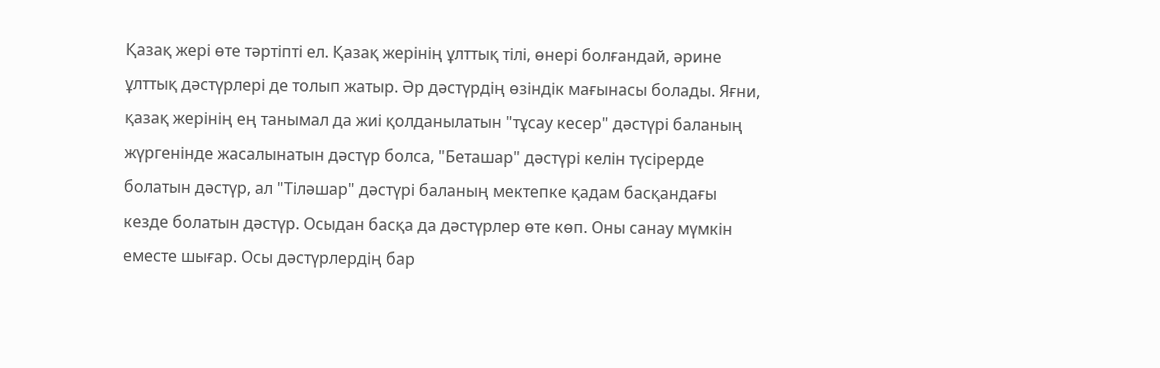Қазақ жері өте тәртіпті ел. Қазақ жерінің ұлттық тілі, өнері болғандай, әрине ұлттық дәстүрлері де толып жатыр. Әр дәстүрдің өзіндік мағынасы болады. Яғни, қазақ жерінің ең танымал да жиі қолданылатын "тұсау кесер" дәстүрі баланың жүргенінде жасалынатын дәстүр болса, "Беташар" дәстүрі келін түсірерде болатын дәстүр, ал "Тіләшар" дәстүрі баланың мектепке қадам басқандағы кезде болатын дәстүр. Осыдан басқа да дәстүрлер өте көп. Оны санау мүмкін еместе шығар. Осы дәстүрлердің бар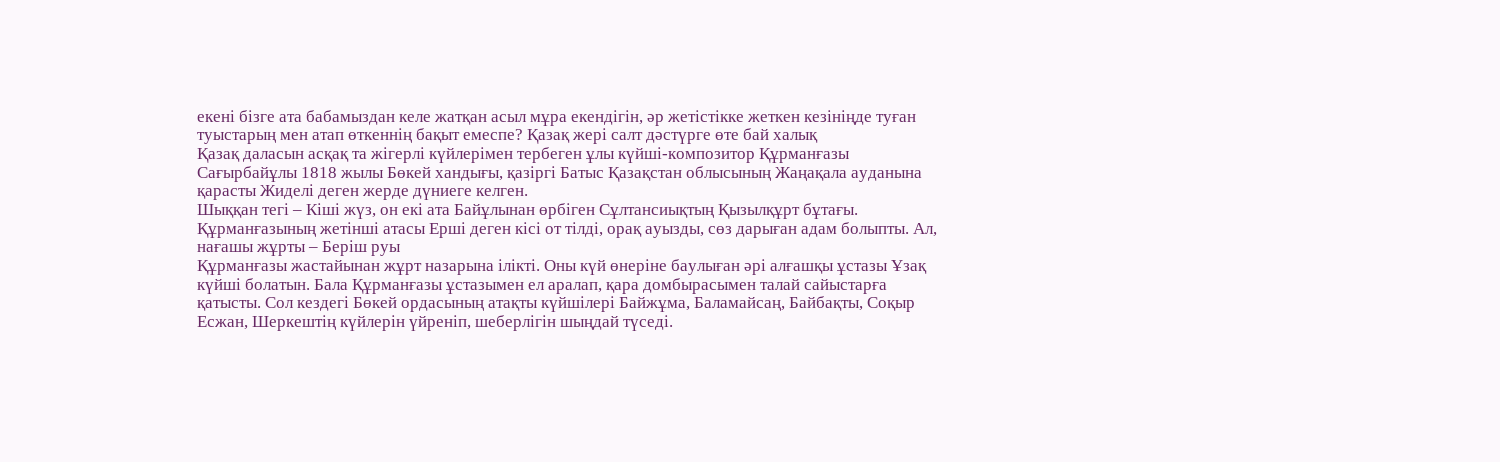екені бізге ата бабамыздан келе жатқан асыл мұра екендігін, әр жетістікке жеткен кезініңде туған туыстарың мен атап өткеннің бақыт емеспе? Қазақ жері салт дәстүрге өте бай халық
Қазақ даласын асқақ та жігерлі күйлерімен тербеген ұлы күйші-композитор Құрманғазы Сағырбайұлы 1818 жылы Бөкей хандығы, қазіргі Батыс Қазақстан облысының Жаңақала ауданына қарасты Жиделі деген жерде дүниеге келген.
Шыққан тегі – Кіші жүз, он екі ата Байұлынан өрбіген Сұлтансиықтың Қызылқұрт бұтағы. Құрманғазының жетінші атасы Ерші деген кісі от тілді, орақ ауызды, сөз дарыған адам болыпты. Ал, нағашы жұрты – Беріш руы
Құрманғазы жастайынан жұрт назарына ілікті. Оны күй өнеріне баулыған әрі алғашқы ұстазы Ұзақ күйші болатын. Бала Құрманғазы ұстазымен ел аралап, қара домбырасымен талай сайыстарға қатысты. Сол кездегі Бөкей ордасының атақты күйшілері Байжұма, Баламайсаң, Байбақты, Соқыр Есжан, Шеркештің күйлерін үйреніп, шеберлігін шыңдай түседі.